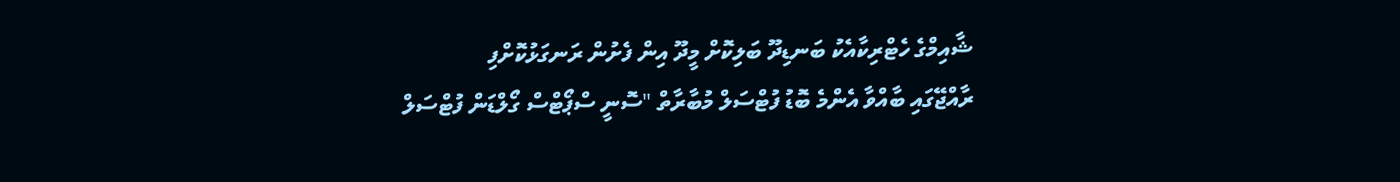ޝާއިމްގެ ހެޓްރިކާއެކު ބަނޑިދޫ ބަލިކޮށް މީދޫ އިން ފެށުން ރަނގަޅުކޮށްފި
ރާއްޖޭގައި ބާއްވާ އެންމެ ބޮޑު ފުޓްސަލް މުބާރާތް "ސޮނީ ސްޕޯޓްސް ގޯލްޑަން ފުޓްސަލް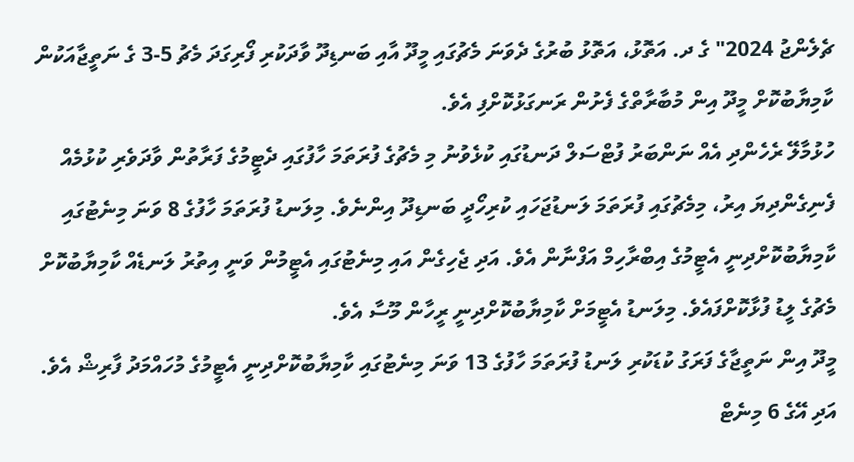ޗެލެންޖު 2024" ގެ ދ. އަތޮޅު، އަތޮޅު ބުރުގެ ދެވަނަ މެޗުގައި މީދޫ އާއި ބަނޑިދޫ ވާދަކުރި ފޯރިގަދަ މެޗު 5-3 ގެ ނަތީޖާއަކުން ކާމިޔާބުކޮށް މީދޫ އިން މުބާރާތްގެ ފެށުން ރަނގަޅުކޮށްފި އެވެ.
ހުޅުމާލޭ ރެހެންދި އެއް ނަންބަރު ފުޓްސަލް ދަނޑުގައި ކުޅެވުނު މި މެޗުގެ ފުރަތަމަ ހާފުގައި ދެޓީމުގެ ފަރާތުން ވާދަވެރި ކުޅުމެއް ފެނިގެންދިޔަ އިރު، މިމެޗުގައި ފުރަތަމަ ލަނޑުޖަހައި ކުރިހޯދީ ބަނޑިދޫ އިންނެވެ. މިލަނޑު ފުރަތަމަ ހާފުގެ 8 ވަނަ މިނެޓުގައި ކާމިޔާބުކޮށްދިނީ އެޓީމުގެ އިބްރާހިމް އަފްނާން އެވެ. އަދި ޖެހިގެން އައި މިނެޓުގައި އެޓީމުން ވަނީ އިތުރު ލަނޑެއް ކާމިޔާބުކޮށް މެޗުގެ ލީޑު ފުޅާކޮށްފައެވެ. މިލަނޑު އެޓީމަށް ކާމިޔާބުކޮށްދިނީ ރީހާން މޫސާ އެވެ.
މީދޫ އިން ނަތީޖާގެ ފަރަގު ކުޑަކުރި ލަނޑު ފުރަތަމަ ހާފުގެ 13 ވަނަ މިނެޓުގައި ކާމިޔާބުކޮށްދިނީ އެޓީމުގެ މުހައްމަދު ފާރިޝް އެވެ. އަދި އޭގެ 6 މިނެޓް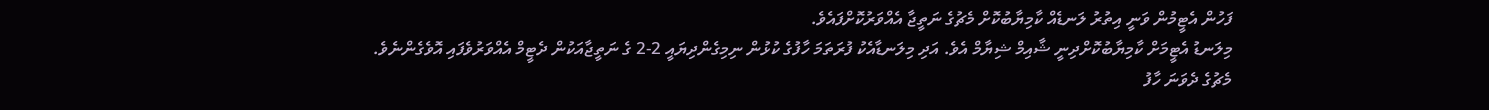ފަހުން އެޓީމުން ވަނީ އިތުރު ލަނޑެއް ކާމިޔާބުކޮށް މެޗުގެ ނަތީޖާ އެއްވަރުކޮށްފައެވެ.
މިލަނޑު އެޓީމަށް ކާމިޔާބުކޮށްދިނީ ޝާއިމް ޝިޔާމް އެވެ. އަދި މިލަނޑާއެކު ފުރަތަމަ ހާފުގެ ކުޅުން ނިމިގެންދިޔައީ 2-2 ގެ ނަތީޖާއަކުން ދެޓީމް އެއްވަރުވެފައި އޮވެގެންނެވެ.
މެޗުގެ ދެވަނަ ހާފު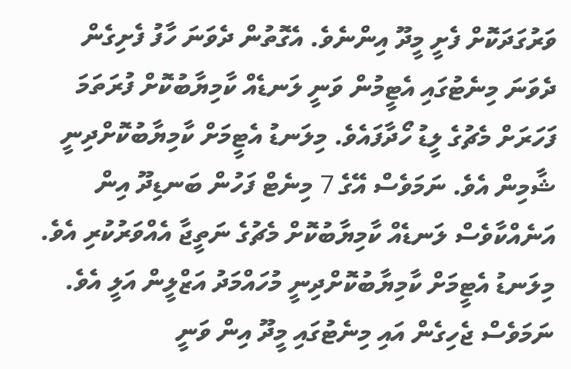ވަރުގަދަކޮށް ފެށީ މީދޫ އިންނެވެ. އެގޮތުން ދެވަނަ ހާފު ފެށިގެން ދެވަނަ މިނެޓުގައި އެޓީމުން ވަނީ ލަނޑެއް ކާމިޔާބުކޮށް ފުރަތަމަ ފަހަރަށް މެޗުގެ ލީޑު ހޯދާފައެވެ. މިލަނޑު އެޓީމަށް ކާމިޔާބުކޮށްދިނީ ޝާމިން އެވެ. ނަމަވެސް އޭގެ 7 މިނެޓް ފަހުން ބަނޑިދޫ އިން އަނެއްކާވެސް ލަނޑެއް ކާމިޔާބުކޮށް މެޗުގެ ނަތީޖާ އެއްވަރުކުރި އެވެ. މިލަނޑު އެޓީމަށް ކާމިޔާބުކޮށްދިނީ މުހައްމަދު އަޒްލީން އަލީ އެވެ.
ނަމަވެސް ޖެހިގެން އައި މިނެޓުގައި މީދޫ އިން ވަނީ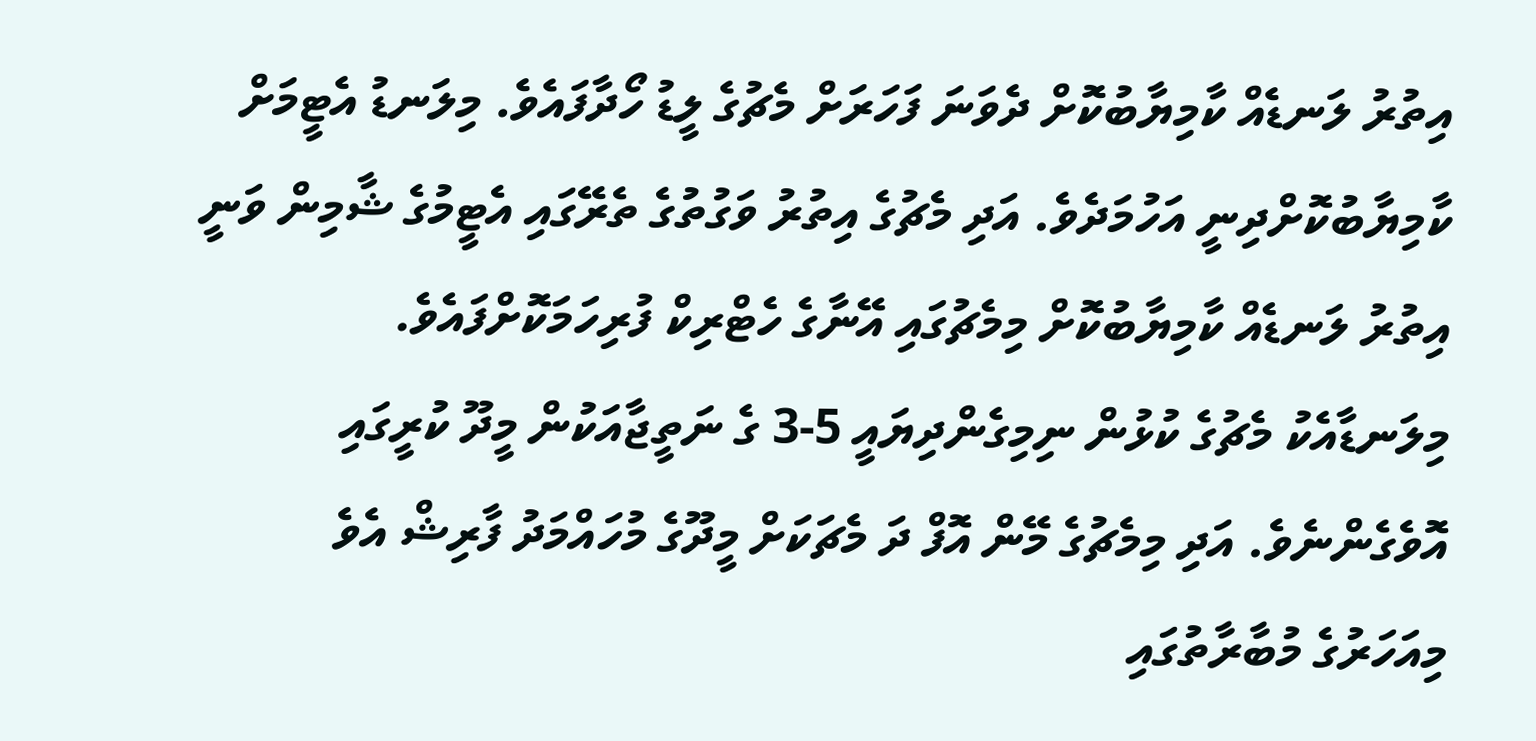އިތުރު ލަނޑެއް ކާމިޔާބުކޮށް ދެވަނަ ފަހަރަށް މެޗުގެ ލީޑު ހޯދާފައެވެ. މިލަނޑު އެޓީމަށް ކާމިޔާބުކޮށްދިނީ އަހުމަދެވެ. އަދި މެޗުގެ އިތުރު ވަގުތުގެ ތެރޭގައި އެޓީމުގެ ޝާމިން ވަނީ އިތުރު ލަނޑެއް ކާމިޔާބުކޮށް މިމެޗުގައި އޭނާގެ ހެޓްރިކް ފުރިހަމަކޮށްފައެވެ.
މިލަނޑާއެކު މެޗުގެ ކުޅުން ނިމިގެންދިޔައީ 5-3 ގެ ނަތީޖާއަކުން މީދޫ ކުރީގައި އޮވެގެންނެވެ. އަދި މިމެޗުގެ މޭން އޮފް ދަ މެޗަކަށް މީދޫގެ މުހައްމަދު ފާރިޝް އެވެ
މިއަހަރުގެ މުބާރާތުގައި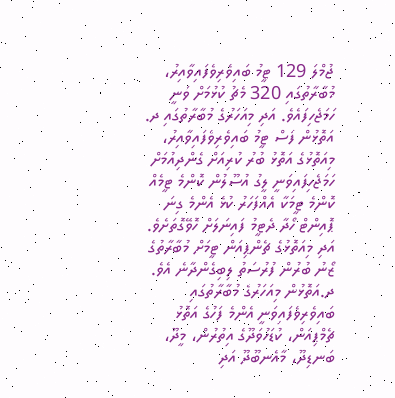ޖުމްލަ 129 ޓީމު ބައިވެރިވެފައިވާއިރު، މުބާރާތުގައި 320 މެޗު ކުޅުމަށް ވަނީ ހަމަޖެހިފައެވެ. އަދި މިއަހަރުގެ މުބާރާތުގައި ދ. އަތޮޅުން ފަސް ޓީމު ބައިވެރިވެފައިވާއިރު، މިއަތޮޅުގެ އަތޮޅު ބުރު ކުރިއަށް ގެންދިއުމަށް ހަމަޖެހިފައިވަނީ ލީގު އުސޫލުން ކޮންމެ ޓީމެއް ކޮންމެ ޓީމަކާ އެއްފަހަރު ކުޅެ އެންމެ ގިނަ ޕޮއިންޓް ހޯދާ ދެޓީމު ފައިނަލަށް ހޮވޭގޮތަށެވެ. އަދި މިއަތޮޅުގެ ޗެންޕިއަން ޓީމަށް މުބާރާތުގެ ޒޯނު ބުރުން ފުރުސަތު ލިބިގެންދާނެ އެވެ.
ދ.އަތޮޅުން މިއަހަރުގެ މުބާރާތުގައި ބައިވެރިވެފައިވަނީ އެންމެ ފަހުގެ އަތޮޅު ޗެމްޕިއަން، ކުޑަހުވަދޫގެ އިތުރުން، މީދޫ، ބަނޑިދޫ، މާއެނބޫދޫ އަދި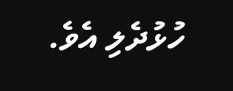ހުޅުދެލި އެވެ.